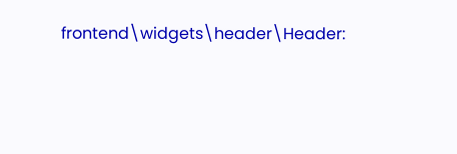frontend\widgets\header\Header: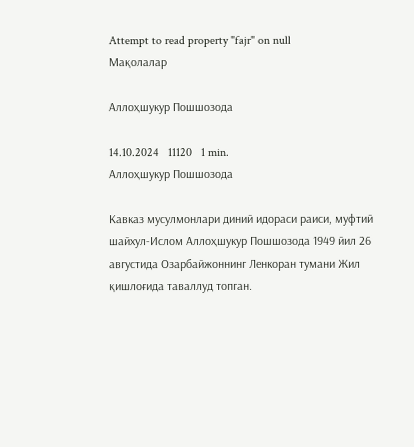Attempt to read property "fajr" on null
Мақолалар

Аллоҳшукур Пошшозода

14.10.2024   11120   1 min.
Аллоҳшукур Пошшозода

Кавказ мусулмонлари диний идораси раиси, муфтий шайхул-Ислом Аллоҳшукур Пошшозода 1949 йил 26 августида Озарбайжоннинг Ленкоран тумани Жил қишлоғида таваллуд топган.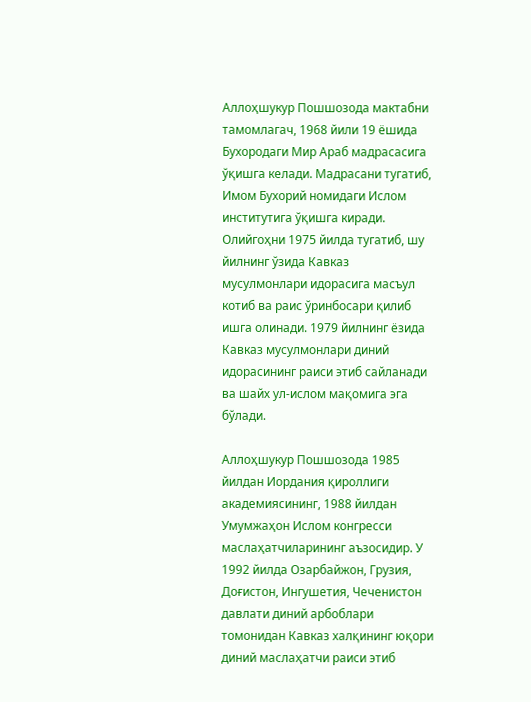Аллоҳшукур Пошшозода мактабни тамомлагач, 1968 йили 19 ёшида Бухородаги Мир Араб мадрасасига ўқишга келади. Мадрасани тугатиб, Имом Бухорий номидаги Ислом институтига ўқишга киради. Олийгоҳни 1975 йилда тугатиб, шу йилнинг ўзида Кавказ мусулмонлари идорасига масъул котиб ва раис ўринбосари қилиб ишга олинади. 1979 йилнинг ёзида Кавказ мусулмонлари диний идорасининг раиси этиб сайланади ва шайх ул-ислом мақомига эга бўлади.

Аллоҳшукур Пошшозода 1985 йилдан Иордания қироллиги академиясининг, 1988 йилдан Умумжаҳон Ислом конгресси маслаҳатчиларининг аъзосидир. У 1992 йилда Озарбайжон, Грузия, Доғистон, Ингушетия, Чеченистон давлати диний арбоблари томонидан Кавказ халқининг юқори диний маслаҳатчи раиси этиб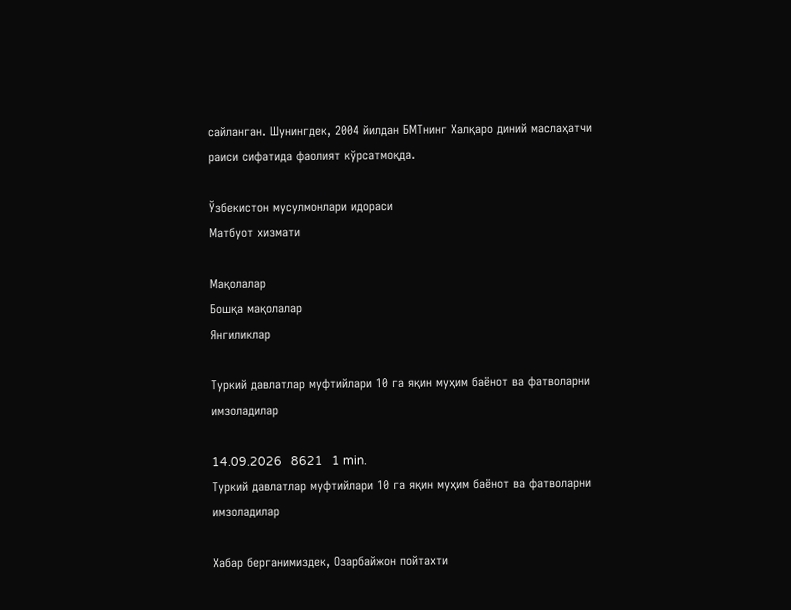сайланган. Шунингдек, 2004 йилдан БМТнинг Халқаро диний маслаҳатчи раиси сифатида фаолият кўрсатмоқда.

Ўзбекистон мусулмонлари идораси
Матбуот хизмати

Мақолалар
Бошқа мақолалар
Янгиликлар

Туркий давлатлар муфтийлари 10 га яқин муҳим баёнот ва фатволарни имзоладилар

14.09.2026   8621   1 min.
Туркий давлатлар муфтийлари 10 га яқин муҳим баёнот ва фатволарни имзоладилар

Хабар берганимиздек, Озарбайжон пойтахти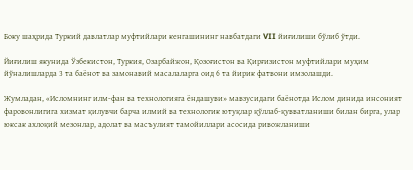Боку шаҳрида Туркий давлатлар муфтийлари кенгашининг навбатдаги VII йиғилиши бўлиб ўтди.

Йиғилиш якунида Ўзбекистон, Туркия, Озарбайжон, Қозоғистон ва Қирғизистон муфтийлари муҳим йўналишларда 3 та баёнот ва замонавий масалаларга оид 6 та йирик фатвони имзолашди.

Жумладан, «Исломнинг илм-фан ва технологияга ёндашуви» мавзусидаги баёнотда Ислом динида инсоният фаровонлигига хизмат қилувчи барча илмий ва технологик ютуқлар қўллаб-қувватланиши билан бирга, улар юксак ахлоқий мезонлар, адолат ва масъулият тамойиллари асосида ривожланиши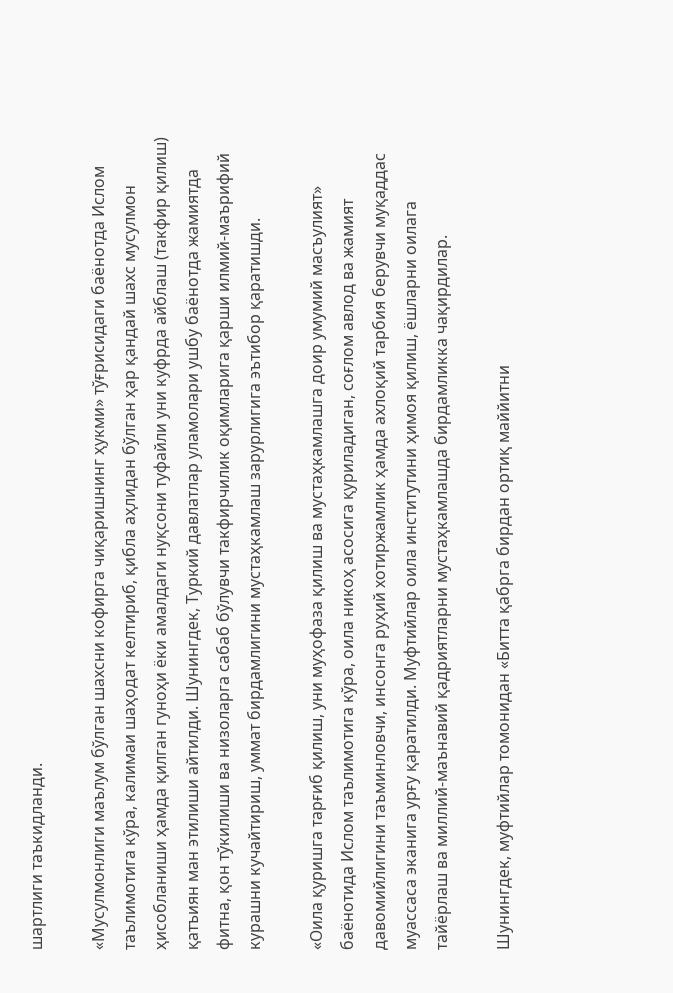шартлиги таъкидланди.

«Мусулмонлиги маълум бўлган шахсни кофирга чиқаришнинг ҳукми» тўғрисидаги баёнотда Ислом таълимотига кўра, калимаи шаҳодат келтириб, қибла аҳлидан бўлган ҳар қандай шахс мусулмон ҳисобланиши ҳамда қилган гуноҳи ёки амалдаги нуқсони туфайли уни куфрда айблаш (такфир қилиш) қатъиян ман этилиши айтилди. Шунингдек, Туркий давлатлар уламолари ушбу баёнотда жамиятда фитна, қон тўкилиши ва низоларга сабаб бўлувчи такфирчилик оқимларига қарши илмий-маърифий курашни кучайтириш, уммат бирдамлигини мустаҳкамлаш зарурлигига эътибор қаратишди.

«Оила қуришга тарғиб қилиш, уни муҳофаза қилиш ва мустаҳкамлашга доир умумий масъулият» баёнотида Ислом таълимотига кўра, оила никоҳ асосига қуриладиган, соғлом авлод ва жамият давомийлигини таъминловчи, инсонга руҳий хотиржамлик ҳамда ахлоқий тарбия берувчи муқаддас муассаса эканига урғу қаратилди. Муфтийлар оила институтини ҳимоя қилиш, ёшларни оилага тайёрлаш ва миллий-маънавий қадриятларни мустаҳкамлашда бирдамликка чақирдилар.

Шунингдек, муфтийлар томонидан «Битта қабрга бирдан ортиқ маййитни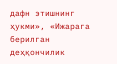дафн этишнинг ҳукми», «Ижарага берилган деҳқончилик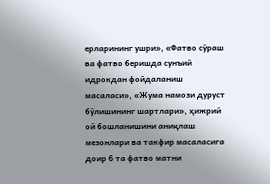ерларининг ушри», «Фатво сўраш ва фатво беришда сунъий идрокдан фойдаланиш масаласи», «Жума намози дуруст бўлишининг шартлари», ҳижрий ой бошланишини аниқлаш мезонлари ва такфир масаласига доир 6 та фатво матни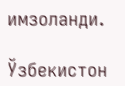имзоланди.

Ўзбекистон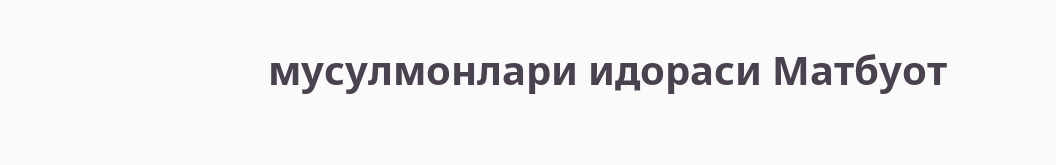мусулмонлари идораси Матбуот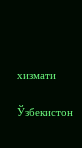хизмати

Ўзбекистон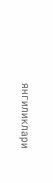янгиликлари